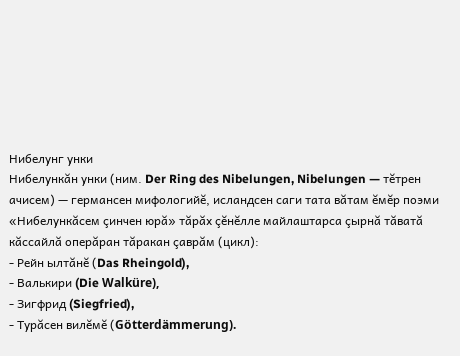Нибелунг унки
Нибелункăн унки (ним. Der Ring des Nibelungen, Nibelungen — тĕтрен ачисем) — германсен мифологийĕ, исландсен саги тата вăтам ĕмĕр поэми «Нибелункăсем çинчен юрă» тăрăх çĕнĕлле майлаштарса çырнă тăватă кăссайлă оперăран тăракан çаврăм (цикл):
- Рейн ылтăнĕ (Das Rheingold),
- Валькири (Die Walküre),
- Зигфрид (Siegfried),
- Турăсен вилĕмĕ (Götterdämmerung).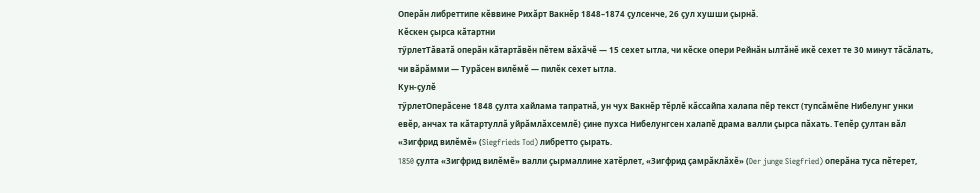Оперăн либреттипе кĕввине Рихăрт Вакнĕр 1848–1874 çулсенче, 26 çул хушши çырнă.
Кĕскен çырса кăтартни
тӳрлетТăватă оперăн кăтартăвĕн пĕтем вăхăчĕ — 15 сехет ытла, чи кĕске опери Рейнăн ылтăнĕ икĕ сехет те 30 минут тăсăлать, чи вăрăмми — Турăсен вилĕмĕ — пилĕк сехет ытла.
Кун-çулĕ
тӳрлетОперăсене 1848 çулта хайлама тапратнă, ун чух Вакнĕр тĕрлĕ кăссайпа халапа пĕр текст (тупсăмĕпе Нибелунг унки евĕр, анчах та кăтартуллă уйрăмлăхсемлĕ) çине пухса Нибелунгсен халапĕ драма валли çырса пăхать. Тепĕр çултан вăл «Зигфрид вилĕмĕ» (Siegfrieds Tod) либретто çырать.
1850 çулта «Зигфрид вилĕмĕ» валли çырмаллине хатĕрлет, «Зигфрид çамрăклăхĕ» (Der junge Siegfried) оперăна туса пĕтерет,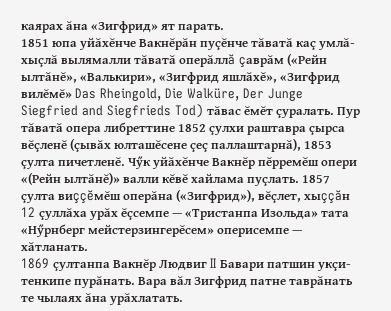каярах ăна «Зигфрид» ят парать.
1851 юпа уйăхĕнче Вакнĕрăн пуçĕнче тăватă каç умлă-хыçлă вылямалли тăватă оперăллă çаврăм («Рейн ылтăнĕ», «Валькири», «Зигфрид яшлăхĕ», «Зигфрид вилĕмĕ» Das Rheingold, Die Walküre, Der Junge Siegfried and Siegfrieds Tod) тăвас ĕмĕт çуралать. Пур тăватă опера либреттине 1852 çулхи раштавра çырса вĕçленĕ (çывăх юлташĕсене çеç паллаштарнă), 1853 çулта пичетленĕ. Чӳк уйăхĕнче Вакнĕр пĕрремĕш опери «(Рейн ылтăнĕ)» валли кĕвĕ хайлама пуçлать. 1857 çулта виççĕмĕш оперăна («Зигфрид»), вĕçлет, хыççăн 12 çуллăха урăх ĕçсемпе — «Тристанпа Изольда» тата «Нӳрнберг мейстерзингерĕсем» оперисемпе — хăтланать.
1869 çултанпа Вакнĕр Людвиг II Бавари патшин укçи-тенкипе пурăнать. Вара вăл Зигфрид патне таврăнать те чылаях ăна урăхлатать.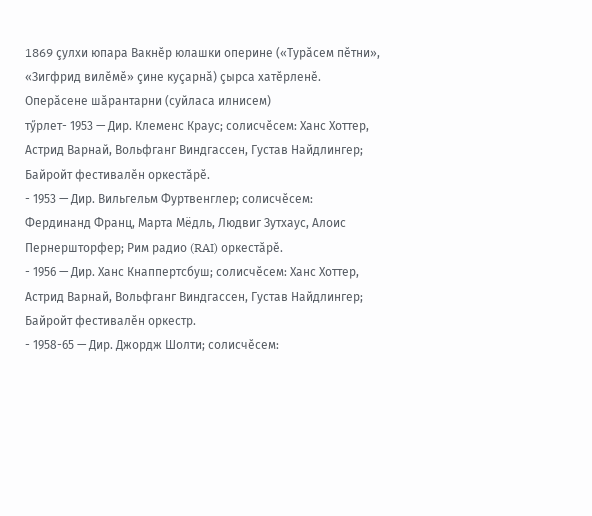1869 çулхи юпара Вакнĕр юлашки оперине («Турăсем пĕтни», «Зигфрид вилĕмĕ» çине куçарнă) çырса хатĕрленĕ.
Оперăсене шăрантарни (суйласа илнисем)
тӳрлет- 1953 — Дир. Клеменс Краус; солисчĕсем: Ханс Хоттер, Астрид Варнай, Вольфганг Виндгассен, Густав Найдлингер; Байройт фестивалĕн оркестăрĕ.
- 1953 — Дир. Вильгельм Фуртвенглер; солисчĕсем: Фердинанд Франц, Марта Мёдль, Людвиг Зутхаус, Алоис Пернершторфер; Рим радио (RAI) оркестăрĕ.
- 1956 — Дир. Ханс Кнаппертсбуш; солисчĕсем: Ханс Хоттер, Астрид Варнай, Вольфганг Виндгассен, Густав Найдлингер; Байройт фестивалĕн оркестр.
- 1958-65 — Дир. Джордж Шолти; солисчĕсем: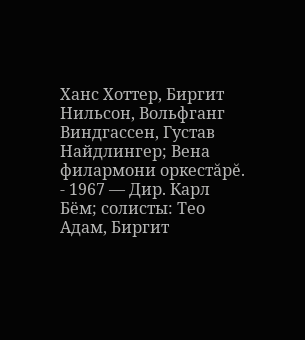Ханс Хоттер, Биргит Нильсон, Вольфганг Виндгассен, Густав Найдлингер; Вена филармони оркестăрĕ.
- 1967 — Дир. Карл Бём; солисты: Тео Адам, Биргит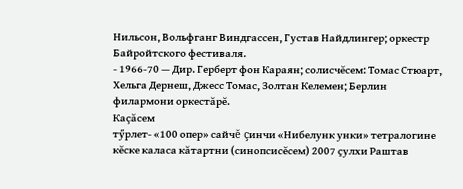Нильсон, Вольфганг Виндгассен, Густав Найдлингер; оркестр Байройтского фестиваля.
- 1966-70 — Дир. Герберт фон Караян; солисчĕсем: Томас Стюарт, Хельга Дернеш, Джесс Томас, Золтан Келемен; Берлин филармони оркестăрĕ.
Каçăсем
тӳрлет- «100 опер» сайчĕ çинчи «Нибелунк унки» тетралогине кĕске каласа кăтартни (синопсисĕсем) 2007 ҫулхи Раштав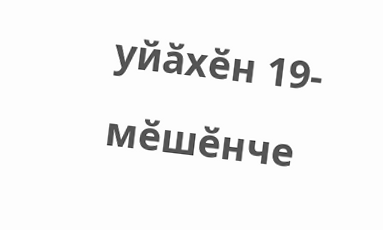уйӑхӗн 19-мӗшӗнче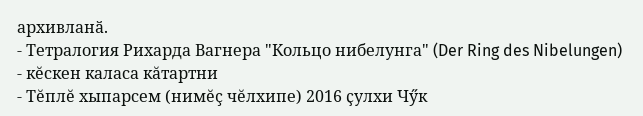архивланӑ.
- Тетралогия Рихарда Вагнера "Кольцо нибелунга" (Der Ring des Nibelungen) - кĕскен каласа кăтартни
- Тĕплĕ хыпарсем (нимĕç чĕлхипе) 2016 ҫулхи Чӳк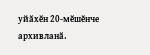уйӑхӗн 20-мӗшӗнче архивланӑ.